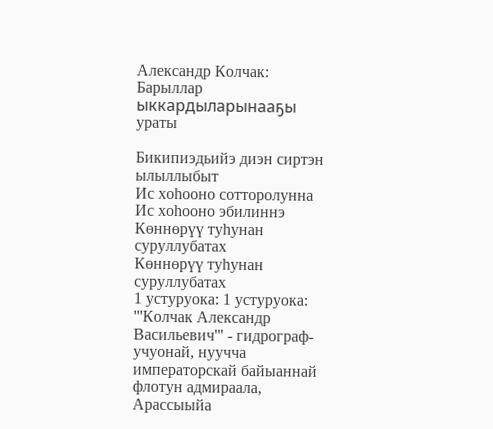Александр Колчак: Барыллар ыккардыларынааҕы ураты

Бикипиэдьийэ диэн сиртэн ылыллыбыт
Ис хоһооно сотторолунна Ис хоһооно эбилиннэ
Көннөрүү туһунан суруллубатах
Көннөрүү туһунан суруллубатах
1 устуруока: 1 устуруока:
'''Колчак Александр Васильевич''' - гидрограф-учуонай, нуучча императорскай байыаннай флотун адмираала, Арассыыйа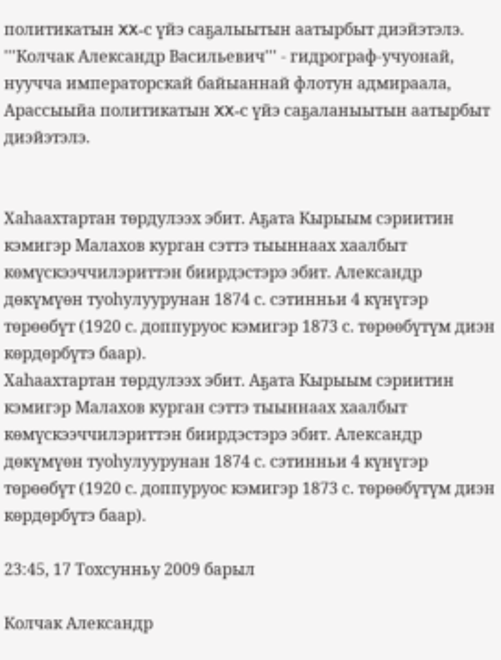политикатын XX-с үйэ саҕалыытын аатырбыт диэйэтэлэ.
'''Колчак Александр Васильевич''' - гидрограф-учуонай, нуучча императорскай байыаннай флотун адмираала, Арассыыйа политикатын XX-с үйэ саҕаланыытын аатырбыт диэйэтэлэ.


Хаһаахтартан төрдулээх эбит. Аҕата Кырыым сэриитин кэмигэр Малахов курган сэттэ тыыннаах хаалбыт көмүскээччилэриттэн биирдэстэрэ эбит. Александр дөкүмүөн туоһулуурунан 1874 с. сэтинньи 4 күнүгэр төрөөбүт (1920 с. доппуруос кэмигэр 1873 с. төрөөбүтүм диэн көрдөрбүтэ баар).
Хаһаахтартан төрдулээх эбит. Аҕата Кырыым сэриитин кэмигэр Малахов курган сэттэ тыыннаах хаалбыт көмүскээччилэриттэн биирдэстэрэ эбит. Александр дөкүмүөн туоһулуурунан 1874 с. сэтинньи 4 күнүгэр төрөөбүт (1920 с. доппуруос кэмигэр 1873 с. төрөөбүтүм диэн көрдөрбүтэ баар).

23:45, 17 Тохсунньу 2009 барыл

Колчак Александр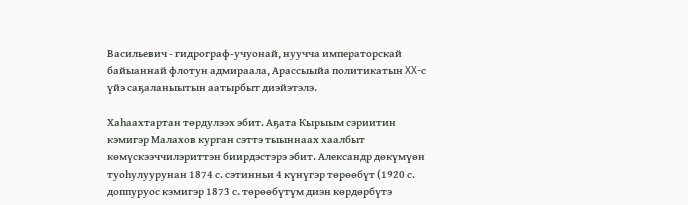Васильевич - гидрограф-учуонай, нуучча императорскай байыаннай флотун адмираала, Арассыыйа политикатын XX-с үйэ саҕаланыытын аатырбыт диэйэтэлэ.

Хаһаахтартан төрдулээх эбит. Аҕата Кырыым сэриитин кэмигэр Малахов курган сэттэ тыыннаах хаалбыт көмүскээччилэриттэн биирдэстэрэ эбит. Александр дөкүмүөн туоһулуурунан 1874 с. сэтинньи 4 күнүгэр төрөөбүт (1920 с. доппуруос кэмигэр 1873 с. төрөөбүтүм диэн көрдөрбүтэ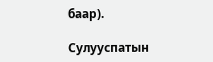баар).

Сулууспатын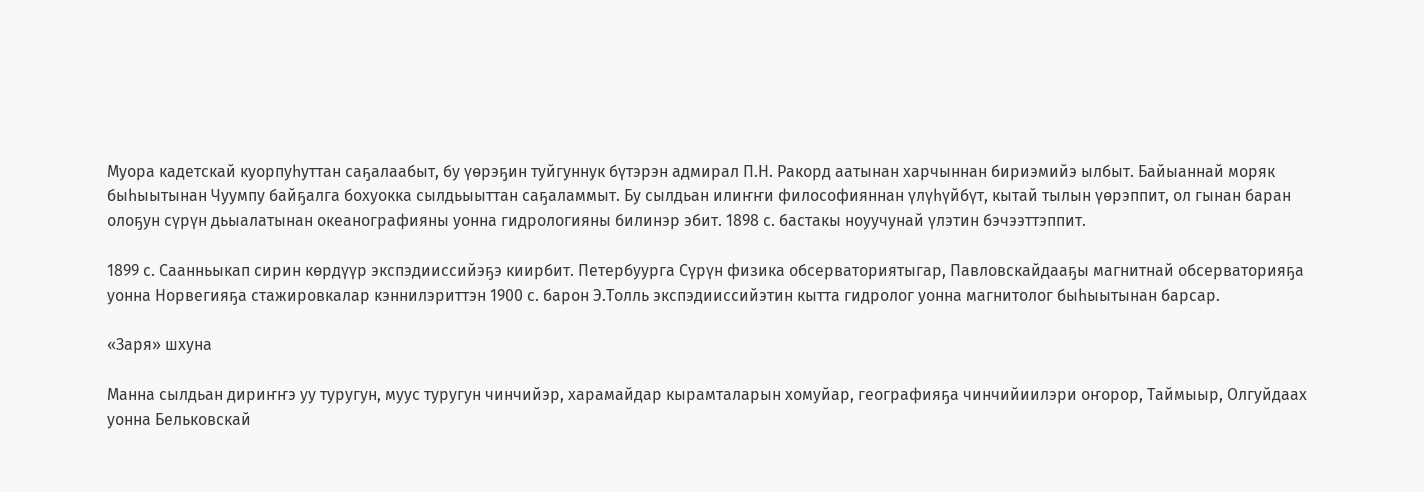Муора кадетскай куорпуһуттан саҕалаабыт, бу үөрэҕин туйгуннук бүтэрэн адмирал П.Н. Ракорд аатынан харчыннан бириэмийэ ылбыт. Байыаннай моряк быһыытынан Чуумпу байҕалга бохуокка сылдьыыттан саҕаламмыт. Бу сылдьан илиҥҥи философияннан үлүһүйбүт, кытай тылын үөрэппит, ол гынан баран олоҕун сүрүн дьыалатынан океанографияны уонна гидрологияны билинэр эбит. 1898 с. бастакы ноуучунай үлэтин бэчээттэппит.

1899 с. Саанньыкап сирин көрдүүр экспэдииссийэҕэ киирбит. Петербуурга Сүрүн физика обсерваториятыгар, Павловскайдааҕы магнитнай обсерваторияҕа уонна Норвегияҕа стажировкалар кэннилэриттэн 1900 с. барон Э.Толль экспэдииссийэтин кытта гидролог уонна магнитолог быһыытынан барсар.

«Заря» шхуна

Манна сылдьан дириҥҥэ уу туругун, муус туругун чинчийэр, харамайдар кырамталарын хомуйар, географияҕа чинчийиилэри оҥорор, Таймыыр, Олгуйдаах уонна Бельковскай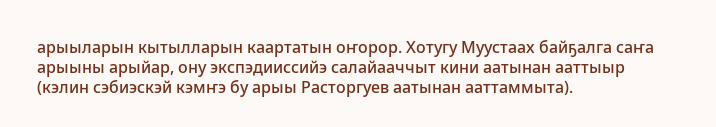арыыларын кытылларын каартатын оҥорор. Хотугу Муустаах байҕалга саҥа арыыны арыйар, ону экспэдииссийэ салайааччыт кини аатынан ааттыыр (кэлин сэбиэскэй кэмҥэ бу арыы Расторгуев аатынан ааттаммыта).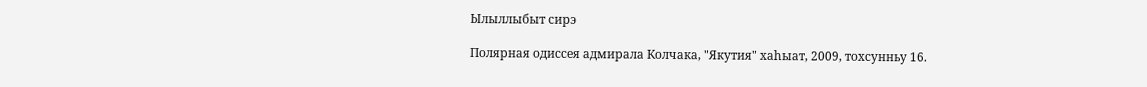Ылыллыбыт сирэ

Полярная одиссея адмирала Колчака, "Якутия" хаһыат, 2009, тохсунньу 16.